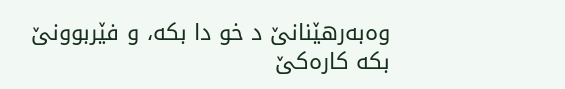وەبەرهێنانێ د خو دا بکە، و فێربوونێ بکە کارەکێ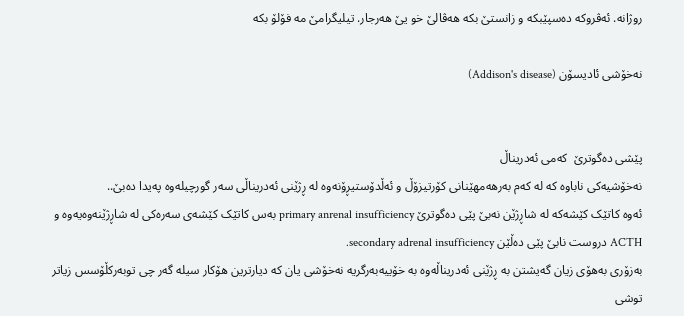روژانە. ئەڤروکە دەسپێبکە و زانستێ بکە هەڤالێ خو یێ هەرجار. تیلیگرامێ مە فۆلۆ بکە

نەخۆشی ئادیسۆن (Addison's disease)


پێشی دەگوترێ  کەمی ئەدریناڵ
نەخۆشیەکی ناباوە کە لە کەم بەرهەمهێنانی کۆرتیزۆڵ و ئەڵدۆستیڕۆنەوە لە ڕژێنی ئەدریناڵی سەر گورچیلەوە پەیدا دەبێ..
ئەوە کاتێک کێشەکە لە شاڕژێن نەبێ پێی دەگوترێ primary anrenal insufficiency بەس کاتێک کێشەی سەرەکی لە شاڕژێنەوەیەوە و ACTH دروست نابێ پێی دەڵێن secondary adrenal insufficiency.
بەزۆری بەهۆی زیان گەیشتن بە ڕژێنی ئەدریناڵەوە بە خۆییەبەرگریە نەخۆشی یان کە دیارترین هۆکار سیلە گەر چی توبەرکڵۆسس زیاتر توشی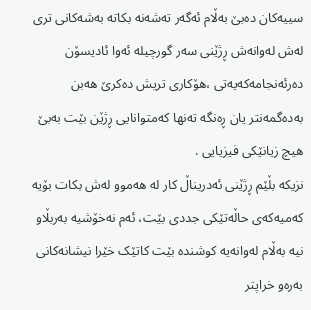سییەکان دەبێ بەڵام ئەگەر تەشەنە بکاتە بەشەکانی تری لەش لەوانەش ڕژێنی سەر گورچیلە ئەوا ئادیسۆن دەرئەنجامەکەیەتی ،هۆکاری تریش دەکرێ هەبن بەدەگمەنتر یان ڕەنگە تەنها کەمتوانایی ڕژێن بێت بەبێ هیچ زیانێکی فیزیایی .
نزیکە بڵێم ڕژێنی ئەدریناڵ کار لە هەموو لەش بکات بۆیە کەمیەکەی حاڵەتێکی جددی بێت، ئەم نەخۆشیە بەربڵاو نیە بەڵام لەوانەیە کوشندە بێت کاتێک خێرا نیشانەکانی بەرەو خراپتر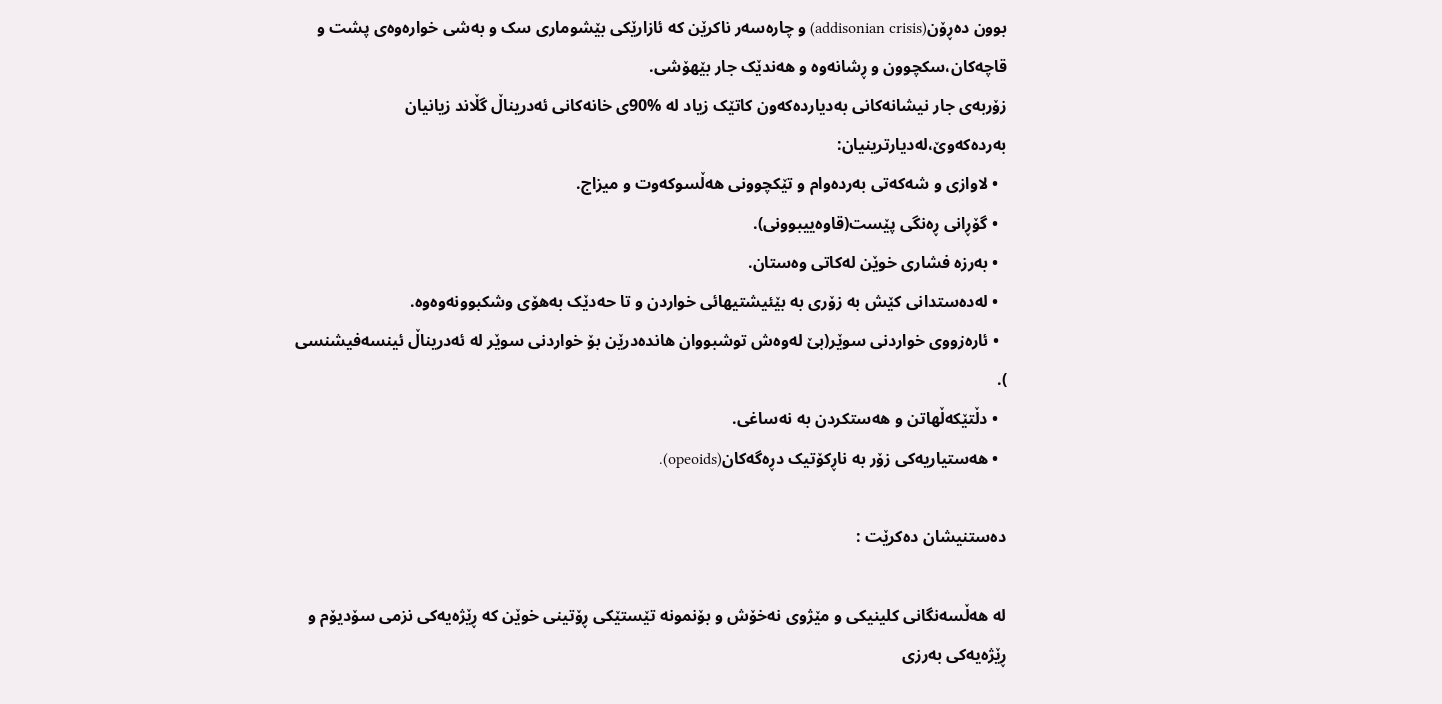بوون دەڕۆن(addisonian crisis) و چارەسەر ناکرێن کە ئازارێکی بێشوماری سک و بەشی خوارەوەی پشت و قاچەکان،سکچوون و ڕشانەوە و هەندێک جار بێهۆشی.
زۆربەی جار نیشانەکانی بەدیاردەکەون کاتێک زیاد لە %90ی خانەکانی ئەدریناڵ گڵاند زیانیان بەردەکەوێ،لەدیارترینیان:
  • لاوازی و شەکەتی بەردەوام و تێکچوونی هەڵسوکەوت و میزاج.
  • گۆڕانی ڕەنگی پێست(قاوەییبوونی).
  • بەرزە فشاری خوێن لەکاتی وەستان.
  • لەدەستدانی کێش بە زۆری بە بێئیشتیهائی خواردن و تا حەدێک بەهۆی وشکبوونەوەوە.
  • ئارەزووی خواردنی سوێر(بێ لەوەش توشبووان هاندەدرێن بۆ خواردنی سوێر لە ئەدریناڵ ئینسەفیشنسی ).
  • دڵتێکەڵهاتن و هەستکردن بە نەساغی.
  • هەستیاریەکی زۆر بە ناڕکۆتیک دڕەگەکان(opeoids).

دەستنیشان دەکرێت :

لە هەڵسەنگانی کلینیکی و مێژوی نەخۆش و بۆنمونە تێستێکی ڕۆتینی خوێن کە ڕێژەیەکی نزمی سۆدیۆم و ڕێژەیەکی بەرزی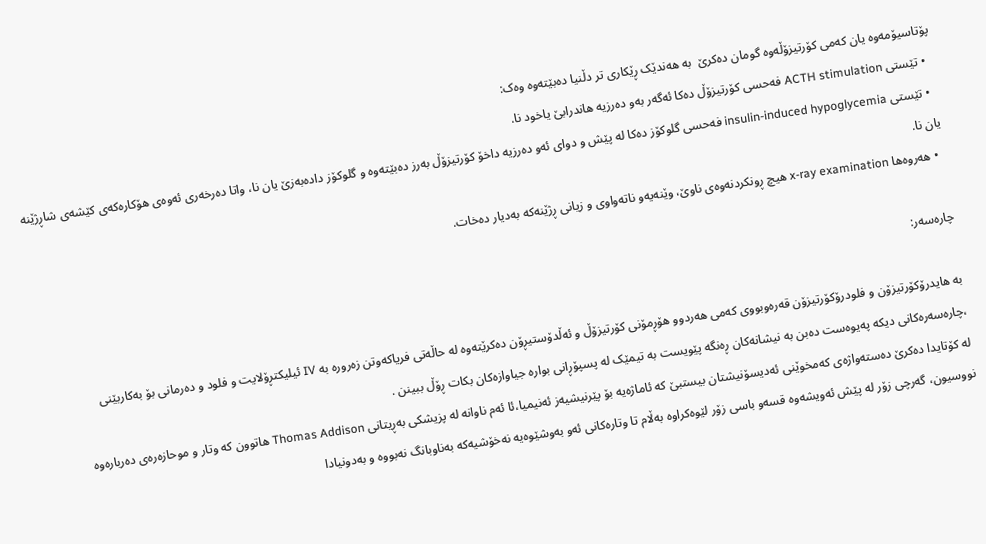پۆتاسیۆمەوە یان کەمی کۆرتیزۆڵەوە گومان دەکرێ  بە هەندێک ڕێکاری تر دڵنیا دەبێتەوە وەک:
  • تێستی ACTH stimulation فەحسی کۆرتیزۆڵ دەکا ئەگەر بەو دەرزیە هاندرابێ یاخود نا.
  • تێستی insulin-induced hypoglycemia فەحسی گلوکۆز دەکا لە پێش و دوای ئەو دەرزیە داخۆ کۆرتیزۆڵ بەرز دەبێتەوە و گلوکۆز دادەبەزێ یان نا، واتا دەرخەری ئەوەی هۆکارەکەی کێشەی شاڕژێنە یان نا.
  • هەروەها x-ray examination هیچ ڕونکردنەوەی ناوێ، وێنەیەو ناتەواوی و زیانی ڕژێنەکە بەدیار دەخات.

چارەسەر:

بە هایدرۆکۆرتیزۆن و فلودرۆکۆرتیزۆن قەرەوبووی کەمی هەردوو هۆڕمۆنی کۆرتیزۆڵ و ئەڵدۆستیڕۆن دەکرێتەوە لە حاڵەتی فریاکەوتن زەرورە بە IV ئیلیکتڕۆلایت و فلود و دەرمانی بۆ بەکاربێنی ،چارەسەرەکانی دیکە پەیوەست دەبن بە نیشانەکان ڕەنگە پێویست بە تیمێک لە پسپۆڕانی بوارە جیاوازەکان بکات ڕۆڵ ببینن .
لە کۆتایدا دەکرێ دەستەواژەی کەمخوێنی ئەدیسۆنیشتان بیستبێ کە ئاماژەیە بۆ پێرنیشیەز ئەنیمیا،ئا ئەم ناوانە لە پزیشکی بەڕیتانی Thomas Addison هاتوون کە وتار و موحازەرەی دەربارەوە نووسیون، گەرچی زۆر لە پێش ئەویشەوە قسەو باسی زۆر لێوەکراوە بەڵام تا وتارەکانی ئەو بەوشێوەیە نەخۆشیەکە بەناوبانگ نەبووە و بەدونیادا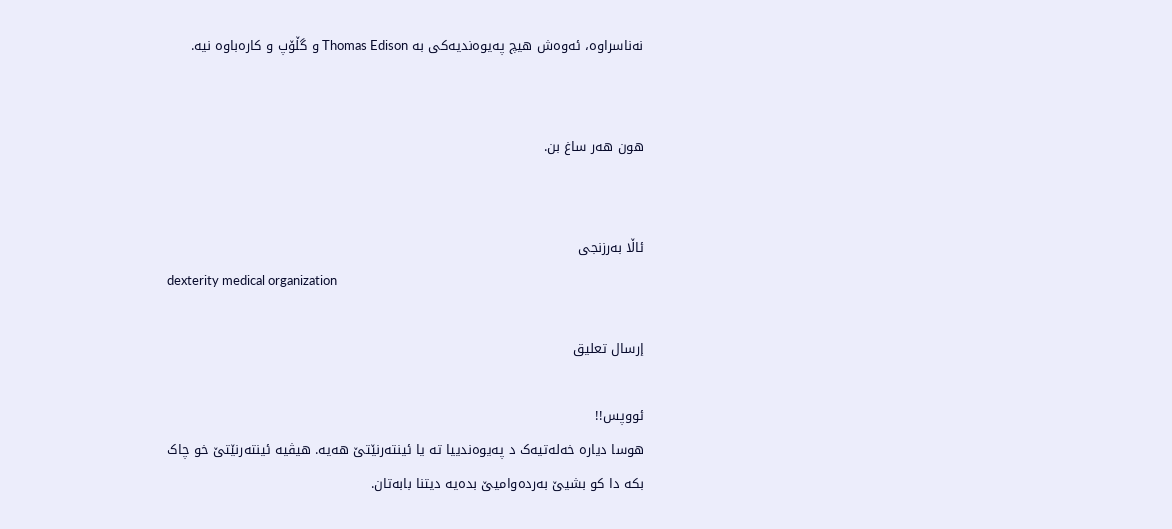نەناسراوە، ئەوەش هیچ پەیوەندیەکی بە Thomas Edison و گڵۆپ و کارەباوە نیە.


هون هەر ساغ بن.


ئاڵا بەرزنجی
dexterity medical organization

إرسال تعليق

ئووپس!!
هوسا دیارە خەلەتیەک د پەیوەندییا تە یا ئینتەرنێتێ هەیە. هیڤیە ئینتەرنێتێ خو چاک بکە دا کو بشیێ بەردەوامیێ بدەیە دیتنا بابەتان.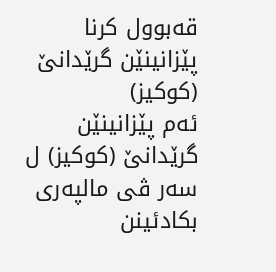قەبوول کرنا پێزانینێن گرێدانێ (کوکیز)
ئەم پێزانینێن گرێدانێ (کوکیز) ل سەر ڤی مالپەری بکادئینن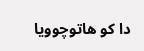دا کو هاتوچوویا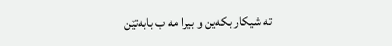تە شیکار بکەین و بیرا مە ب بابەتێن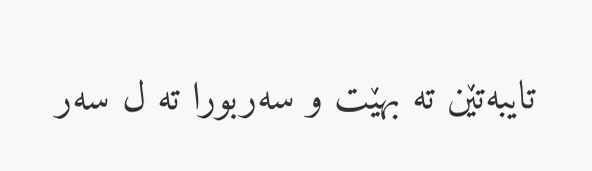تایبەتێن تە بهێت و سەربورا تە ل سەر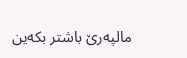مالپەرێ باشتر بکەین